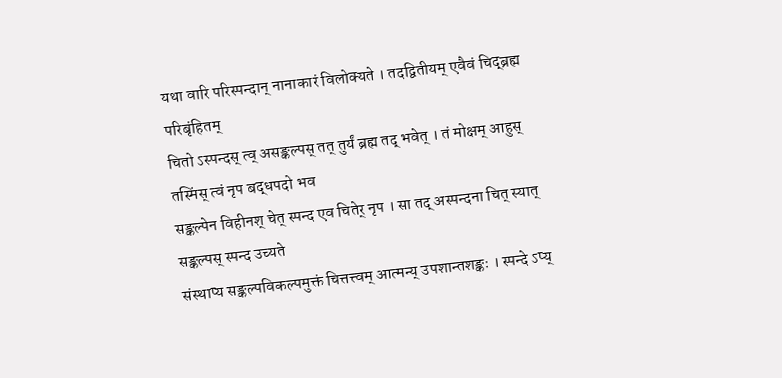यथा वारि परिस्पन्दान् नानाकारं विलोक्यते । तदद्वितीयम् एवैवं चिद्ब्रह्म परिबृंहितम्
चितो ऽस्पन्दस् त्व् असङ्कल्पस् तत् तुर्यं ब्रह्म तद् भवेत् । तं मोक्षम् आहुस् तस्मिंस् त्वं नृप बद्धपदो भव
सङ्कल्पेन विहीनश् चेत् स्पन्द एव चितेर् नृप । सा तद् अस्पन्दना चित् स्यात् सङ्कल्पस् स्पन्द उच्यते
संस्थाप्य सङ्कल्पविकल्पमुक्तं चित्तत्त्वम् आत्मन्य् उपशान्तशङ्कः । स्पन्दे ऽप्य्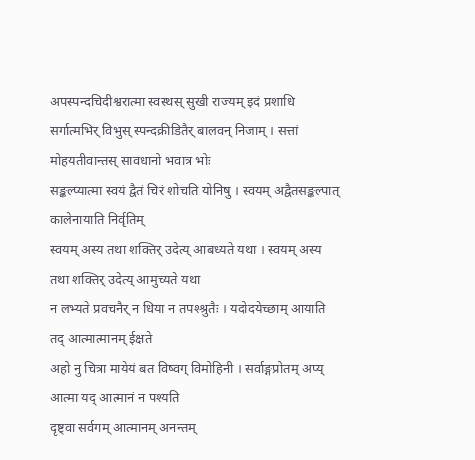अपस्पन्दचिदीश्वरात्मा स्वस्थस् सुखी राज्यम् इदं प्रशाधि
सर्गात्मभिर् विभुस् स्पन्दक्रीडितैर् बालवन् निजाम् । सत्तां मोहयतीवान्तस् सावधानो भवात्र भोः
सङ्कल्प्यात्मा स्वयं द्वैतं चिरं शोचति योनिषु । स्वयम् अद्वैतसङ्कल्पात् कालेनायाति निर्वृतिम्
स्वयम् अस्य तथा शक्तिर् उदेत्य् आबध्यते यथा । स्वयम् अस्य तथा शक्तिर् उदेत्य् आमुच्यते यथा
न लभ्यते प्रवचनैर् न धिया न तपश्श्रुतैः । यदोदयेच्छाम् आयाति तद् आत्मात्मानम् ईक्षते
अहो नु चित्रा मायेयं बत विष्वग् विमोहिनी । सर्वाङ्गप्रोतम् अप्य् आत्मा यद् आत्मानं न पश्यति
दृष्ट्वा सर्वगम् आत्मानम् अनन्तम्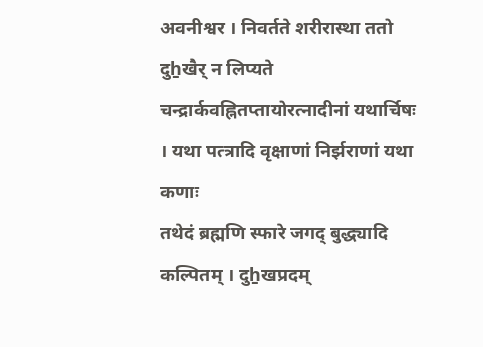अवनीश्वर । निवर्तते शरीरास्था ततो दुẖखैर् न लिप्यते
चन्द्रार्कवह्नितप्तायोरत्नादीनां यथार्चिषः । यथा पत्त्रादि वृक्षाणां निर्झराणां यथा कणाः
तथेदं ब्रह्मणि स्फारे जगद् बुद्ध्यादि कल्पितम् । दुẖखप्रदम्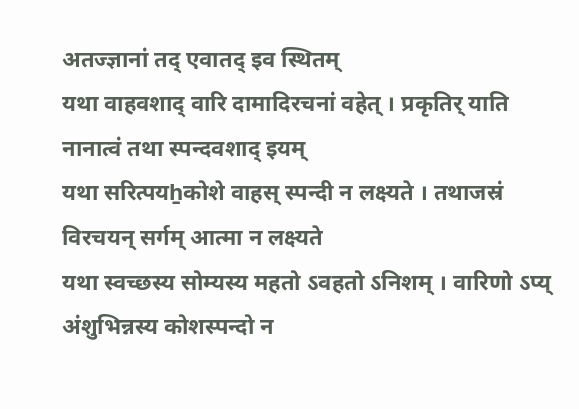अतज्ज्ञानां तद् एवातद् इव स्थितम्
यथा वाहवशाद् वारि दामादिरचनां वहेत् । प्रकृतिर् याति नानात्वं तथा स्पन्दवशाद् इयम्
यथा सरित्पयẖकोशे वाहस् स्पन्दी न लक्ष्यते । तथाजस्रं विरचयन् सर्गम् आत्मा न लक्ष्यते
यथा स्वच्छस्य सोम्यस्य महतो ऽवहतो ऽनिशम् । वारिणो ऽप्य् अंशुभिन्नस्य कोशस्पन्दो न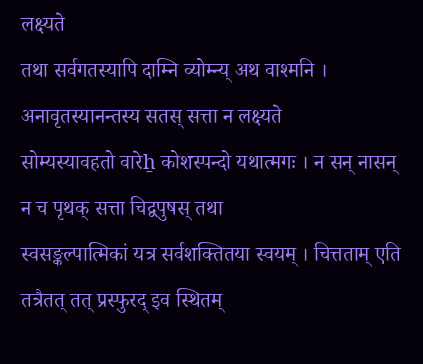लक्ष्यते
तथा सर्वगतस्यापि दाम्नि व्योम्न्य् अथ वाश्मनि । अनावृतस्यानन्तस्य सतस् सत्ता न लक्ष्यते
सोम्यस्यावहतो वारेẖ कोशस्पन्दो यथात्मगः । न सन् नासन् न च पृथक् सत्ता चिद्वपुषस् तथा
स्वसङ्कल्पात्मिकां यत्र सर्वशक्तितया स्वयम् । चित्तताम् एति तत्रैतत् तत् प्रस्फुरद् इव स्थितम्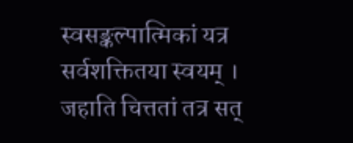स्वसङ्कल्पात्मिकां यत्र सर्वशक्तितया स्वयम् । जहाति चित्ततां तत्र सत्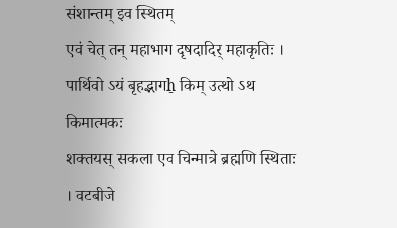संशान्तम् इव स्थितम्
एवं चेत् तन् महाभाग दृषदादिर् महाकृतिः । पार्थिवो ऽयं बृहद्भागẖ किम् उत्थो ऽथ किमात्मकः
शक्तयस् सकला एव चिन्मात्रे ब्रह्मणि स्थिताः । वटबीजे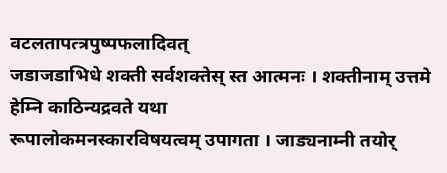वटलतापत्त्रपुष्पफलादिवत्
जडाजडाभिधे शक्ती सर्वशक्तेस् स्त आत्मनः । शक्तीनाम् उत्तमे हेम्नि काठिन्यद्रवते यथा
रूपालोकमनस्कारविषयत्वम् उपागता । जाड्यनाम्नी तयोर्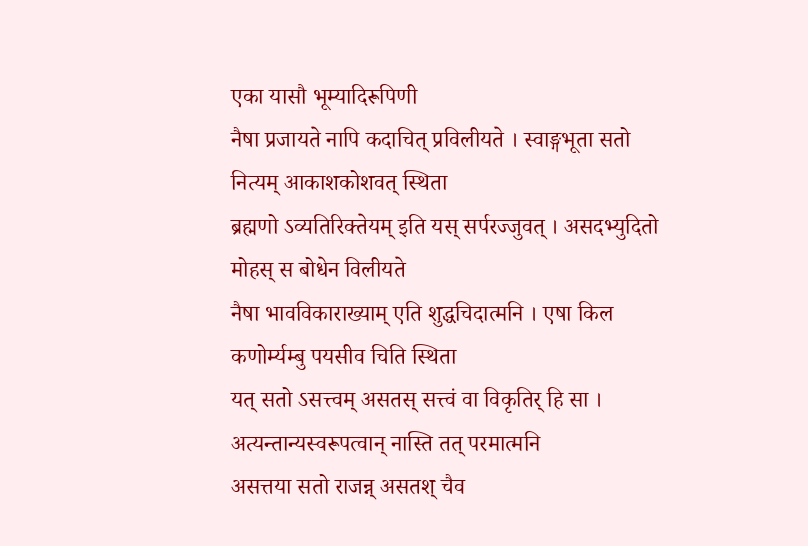एका यासौ भूम्यादिरूपिणी
नैषा प्रजायते नापि कदाचित् प्रविलीयते । स्वाङ्गभूता सतो नित्यम् आकाशकोशवत् स्थिता
ब्रह्मणो ऽव्यतिरिक्तेयम् इति यस् सर्परज्जुवत् । असदभ्युदितो मोहस् स बोधेन विलीयते
नैषा भावविकाराख्याम् एति शुद्धचिदात्मनि । एषा किल कणोर्म्यम्बु पयसीव चिति स्थिता
यत् सतो ऽसत्त्वम् असतस् सत्त्वं वा विकृतिर् हि सा । अत्यन्तान्यस्वरूपत्वान् नास्ति तत् परमात्मनि
असत्तया सतो राजन्न् असतश् चैव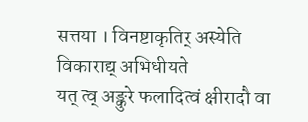सत्तया । विनष्टाकृतिर् अस्येति विकाराद्य् अभिधीयते
यत् त्व् अङ्कुरे फलादित्वं क्षीरादौ वा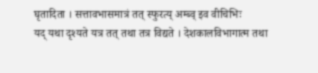घृतादिता । सत्तावभासमात्रं तत् स्फुरत्य् अम्ब्व् इव वीचिभिः
यद् यथा दृश्यते यत्र तत् तथा तत्र विद्यते । देशकालविभागात्म तथा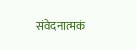संवेदनात्मकं